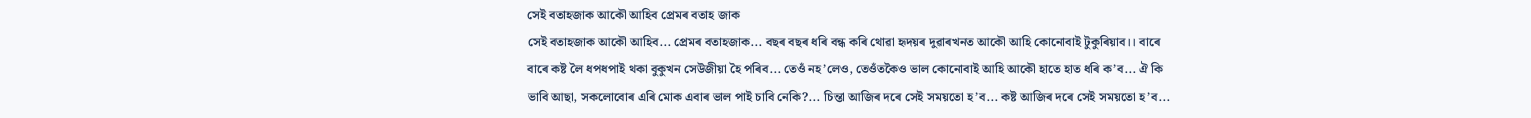সেই বতাহজাক আকৌ আহিব প্ৰেমৰ বতাহ জাক
সেই বতাহজাক আকৌ আহিব... প্ৰেমৰ বতাহজাক... বছৰ বছৰ ধৰি বন্ধ কৰি থোৱা হৃদয়ৰ দুৱাৰখনত আকৌ আহি কোনোবাই টুকুৰিয়াব।। বাৰে বাৰে কষ্ট লৈ ধপধপাই থকা বুকুখন সেউজীয়া হৈ পৰিব... তেওঁ নহ’লেও, তেওঁতকৈও ভাল কোনোবাই আহি আকৌ হাতে হাত ধৰি ক’ব... ঐ কি ভাবি আছা, সকলোবোৰ এৰি মোক এবাৰ ভাল পাই চাবি নেকি?... চিন্তা আজিৰ দৰে সেই সময়তো হ’ব... কষ্ট আজিৰ দৰে সেই সময়তো হ’ব...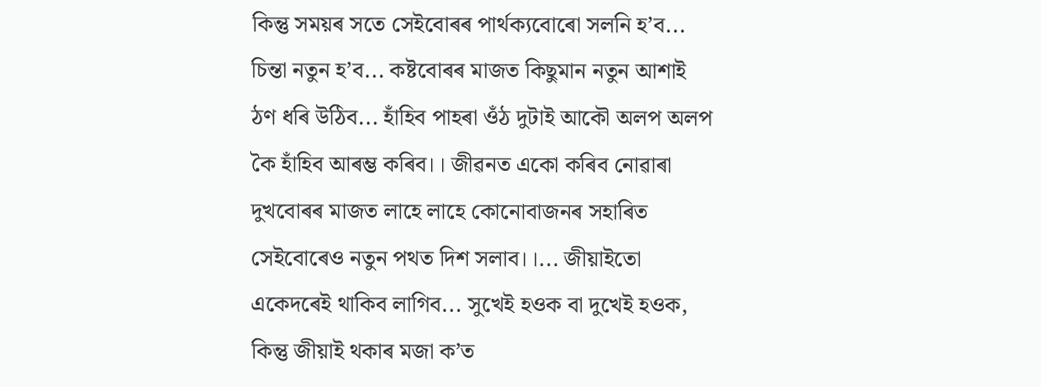কিন্তু সময়ৰ সতে সেইবোৰৰ পাৰ্থক্যবোৰো সলনি হ’ব... চিন্তা নতুন হ’ব... কষ্টবোৰৰ মাজত কিছুমান নতুন আশাই ঠণ ধৰি উঠিব... হাঁহিব পাহৰা ওঁঠ দুটাই আকৌ অলপ অলপ কৈ হাঁহিব আৰম্ভ কৰিব।। জীৱনত একো কৰিব নোৱাৰা দুখবোৰৰ মাজত লাহে লাহে কোনোবাজনৰ সহাৰিত সেইবোৰেও নতুন পথত দিশ সলাব।।... জীয়াইতো একেদৰেই থাকিব লাগিব... সুখেই হওক বা দুখেই হওক, কিন্তু জীয়াই থকাৰ মজা ক’ত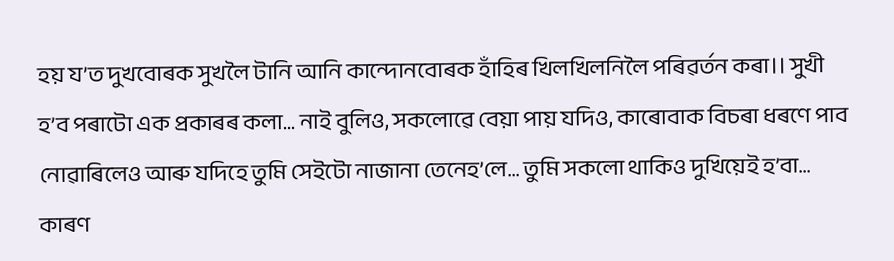হয় য’ত দুখবোৰক সুখলৈ টানি আনি কান্দোনবোৰক হাঁহিৰ খিলখিলনিলৈ পৰিৱৰ্তন কৰা।। সুখী হ’ব পৰাটো এক প্ৰকাৰৰ কলা... নাই বুলিও, সকলোৱে বেয়া পায় যদিও, কাৰোবাক বিচৰা ধৰণে পাব নোৱাৰিলেও আৰু যদিহে তুমি সেইটো নাজানা তেনেহ’লে... তুমি সকলো থাকিও দুখিয়েই হ’বা... কাৰণ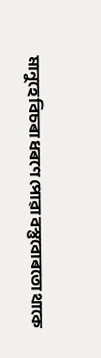মানুহে বিচৰা ধৰণে পোৱা বস্তুবোৰতো থাকে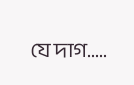যে দাগ.....